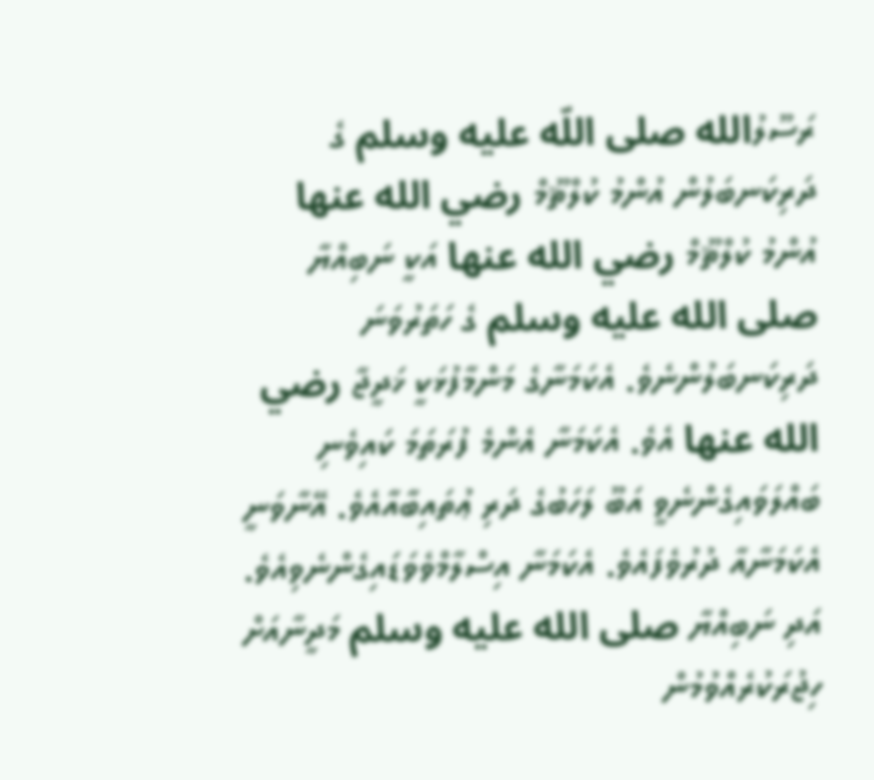ރަސޫލުالله صلى اللّه عليه وسلم ގެ ދަރިކަނބަލުން އުންމު ކުލްޘޫމް رضي الله عنها
އުންމު ކުލްޘޫމް رضي الله عنها އަކީ ނަބިއްޔާ صلى الله عليه وسلم ގެ ހަތަރުވަނަ ދަރިކަނބަލުންނެވެ. އެކަމަނާގެ މަންމާފުޅަކީ ޚަދީޖާ رضي الله عنها އެވެ. އެކަމަނާ އެންމެ ފުރަތަމަ ކައިވެނި ބައްލަވައިގެންނެވީ އަބޫ ލަހަބުގެ ދަރި ޢުތައިބާއާއެވެ. އޭނާވަނީ އެކަމަނާއާ ދުރުވެފައެވެ. އެކަމަނާ އިސްލާމްވެވަޑައިގެންނެވިއެވެ. އަދި ނަބިއްޔާ صلى الله عليه وسلم މަދީނާއަށް ހިޖުރަކުރެއްވުމުން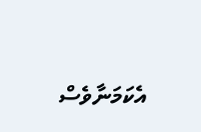އެކަމަނާވެސް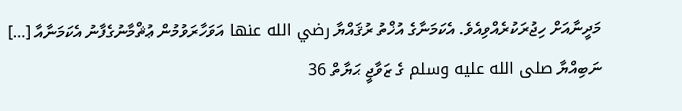މަދީނާއަށް ހިޖުރަކުރެއްވިއެވެ. އެކަމަނާގެ އުޚްތު ރުޤައްޔާ رضي الله عنها އަވަހާރަވުމުން ޢުޘްމާނުގެފާނު އެކަމަނާއާ […]
ނަބިއްޔާ صلى الله عليه وسلم ގެ ޒަވާޖީ ޙަޔާތް 36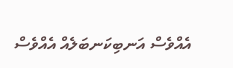އެއްވެސް އަނބިކަނބަލެއް އެއްވެސް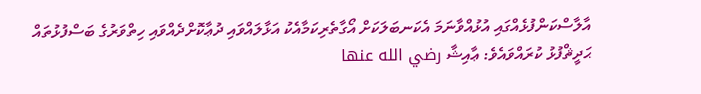އާލާސްކަންފުޅެއްގައި އުޅުއްވާނަމަ އެކަނބަލަކަށް އޯގާތެރިކަމާއެކު އަޅާލައްވައި ދުޢާކޮށްދެއްވައި ހިތްވަރުގެ ބަސްފުޅުތައް ޙަދީޘްފުޅު ކުރައްވައެވެ: ޢާއިޝާ رضي الله عنها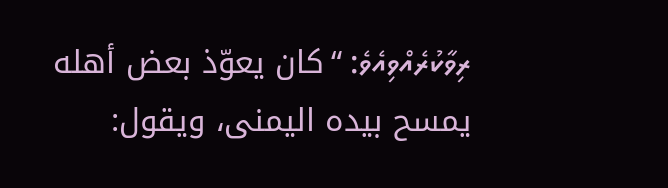ރިވާކުރެއްވިއެވެ: “كان يعوّذ بعض أهله يمسح بيده اليمنى، ويقول: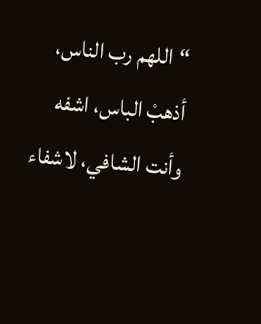“اللهم رب الناس، أذهبْ الباس، اشفه وأنت الشافي، لاشفاء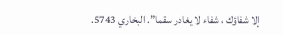إلا شفاؤك ، شفاء لا يغادر سقما”. البخاري 5743.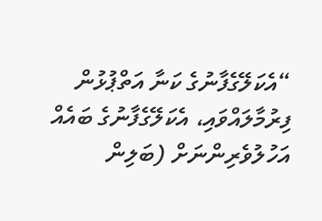“އެކަލޭގެފާނުގެ ކަނާ އަތްޕުޅުން ފިރުމާލައްވައި، އެކަލޭގެފާނުގެ ބައެއް އަހުލުވެރިންނަށް (ބަލިން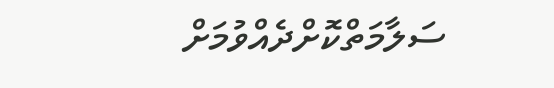ސަލާމަތްކޮށްދެއްވުމަށް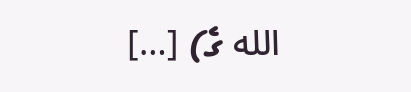الله ގެ) […]